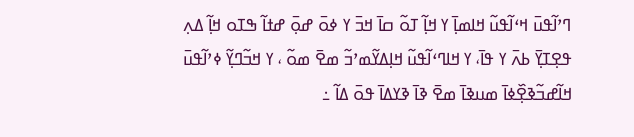ߣߴߊ߬ߟߎ߫ ߞߵߊ߬ߟߎ߬ ߞߊߘߊ߲߫ ߌ ߞߊ߲߬ ߠߋ߬ ߛߊ߫ ߞߏ߫ ߌ ߦߋ߫ ߝߋ߲߫ ߝߙߊ߬ ߒߠߋ ߞߊ߲߬ ߡߍ߲ ߟߐ߲ߠߌ߲߫ ߕߍ߫ ߌ ߟߊ߫، ߌ ߞߊߣߵߊ߬ߟߎ߬ ߞߊ߲ߡߌ߬ߘߴߏ߬ ߘߐ߫ ߘߋ߬ ، ߌ ߞߏ߬ߣߌ߲߬ ߦߴߊ߬ߟߎ߫ ߞߊ߬ߝߏ߬ߢߐ߲߰ߦߊ߫ ߘߎߢߊ߫ ߘߐ߫ ߢߊ߫ ߢߌߡߊ߫ ߟߋ߫ ߡߊ߬ ߸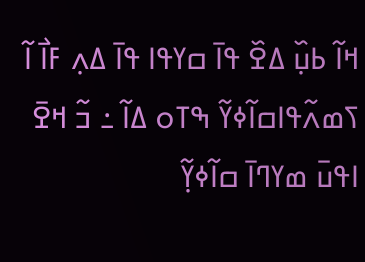ߞߊ߬ ߕߎ߲߰ ߡߐ߰ ߟߊ߫ ߛߌߟߊ ߟߊ߫ ߡߍ߲ ߓߊ߯ ߊ߬ ߖߘߍ߬ߟߊߛߊ߬ߦߌ߬ ߒߠߋ ߡߊ߬ ߸ ߏ߬ ߞߐ߫ ߊߟߎ߫ ߘߌߣߊ߫ ߛߊ߬ߦߌ߲߬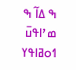ߒ ߡߊ߬ ߒ ߘߴߊߟߎ߫ ߗߋߥߊߟߌ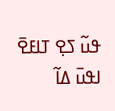ߟߎ߬ ߖߐ߲ ߠߊߓߐ߫ ߊߟߎ߫ ߡߊ߬